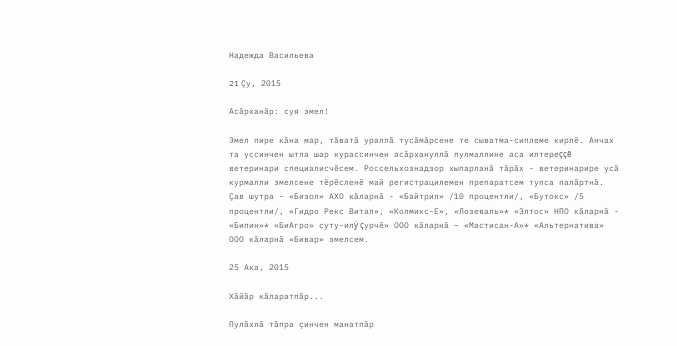Надежда Васильева

21 Çу, 2015

Асăрханăр: суя эмел!

Эмел пире кăна мар, тăватă ураллă тусăмăрсене те сыватма-сиплеме кирлĕ. Анчах та уссинчен ытла шар курассинчен асăрхануллă пулмаллине аса илтереççĕ ветеринари специалисчĕсем. Россельхознадзор хыпарланă тăрăх - ветеринарире усă курмалли эмелсене тĕрĕсленĕ май регистрацилемен препаратсем тупса палăртнă. Çав шутра - «Бизол» АХО кăларнă - «Байтрил» /10 процентли/, «Бутокс» /5 процентли/, «Гидро Рекс Витал», «Колмикс-Е», «Лозеваль»* «Элтос» НПО кăларнă - «Бипин»* «БиАгро» суту-илÿ çурчĕ» ООО кăларнă – «Мастисан-А»* «Альтернатива» ООО кăларнă «Бивар» эмелсем.

25 Ака, 2015

Хăйăр кăларатпăр...

Пулăхлă тăпра çинчен манатпăр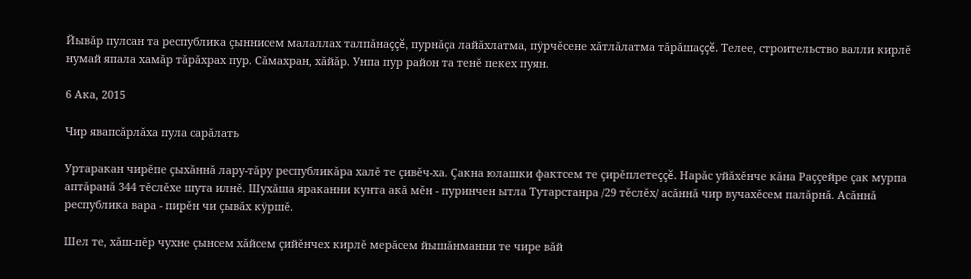Йывăр пулсан та республика çыннисем малаллах талпăнаççĕ, пурнăçа лайăхлатма, пÿрчĕсене хăтлăлатма тăрăшаççĕ. Телее, строительство валли кирлĕ нумай япала хамăр тăрăхрах пур. Сăмахран, хăйăр. Унпа пур район та тенĕ пекех пуян.

6 Ака, 2015

Чир явапсăрлăха пула сарăлать

Уртаракан чирĕпе çыхăннă лару-тăру республикăра халĕ те çивĕч-ха. Çакна юлашки фактсем те çирĕплетеççĕ. Нарăс уйăхĕнче кăна Раççейре çак мурпа аптăранă 344 тĕслĕхе шута илнĕ. Шухăша яраканни кунта акă мĕн - пуринчен ытла Тутарстанра /29 тĕслĕх/ асăннă чир вучахĕсем палăрнă. Асăннă республика вара - пирĕн чи çывăх кÿршĕ.

Шел те, хăш-пĕр чухне çынсем хăйсем çийĕнчех кирлĕ мерăсем йышăнманни те чире вăй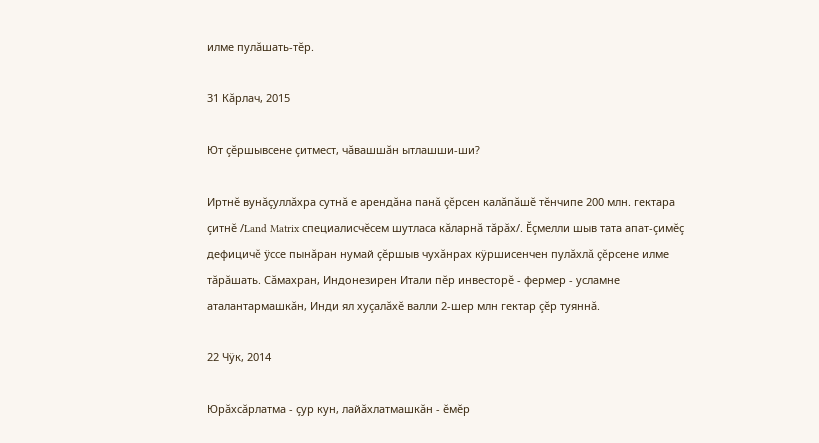илме пулăшать-тĕр.

31 Кăрлач, 2015

Ют çĕршывсене çитмест, чăвашшăн ытлашши-ши?

Иртнĕ вунăçуллăхра сутнă е арендăна панă çĕрсен калăпăшĕ тĕнчипе 200 млн. гектара çитнĕ /Land Matrix специалисчĕсем шутласа кăларнă тăрăх/. Ĕçмелли шыв тата апат-çимĕç дефицичĕ ÿссе пынăран нумай çĕршыв чухăнрах кÿршисенчен пулăхлă çĕрсене илме тăрăшать. Сăмахран, Индонезирен Итали пĕр инвесторĕ - фермер - усламне аталантармашкăн, Инди ял хуçалăхĕ валли 2-шер млн гектар çĕр туяннă.

22 Чÿк, 2014

Юрăхсăрлатма - çур кун, лайăхлатмашкăн - ĕмĕр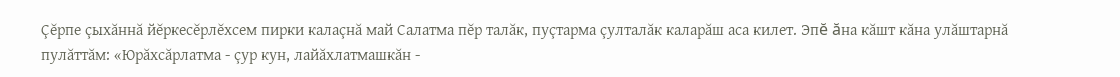Çĕрпе çыхăннă йĕркесĕрлĕхсем пирки калаçнă май Салатма пĕр талăк, пуçтарма çулталăк каларăш аса килет. Эпĕ ăна кăшт кăна улăштарнă пулăттăм: «Юрăхсăрлатма - çур кун, лайăхлатмашкăн -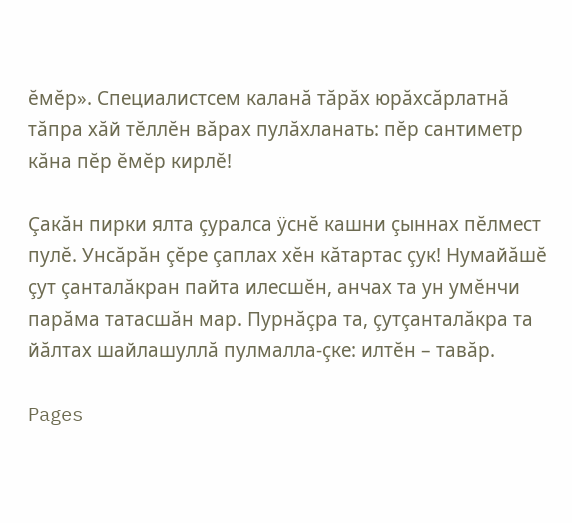ĕмĕр». Специалистсем каланă тăрăх юрăхсăрлатнă тăпра хăй тĕллĕн вăрах пулăхланать: пĕр сантиметр кăна пĕр ĕмĕр кирлĕ!

Çакăн пирки ялта çуралса ÿснĕ кашни çыннах пĕлмест пулĕ. Унсăрăн çĕре çаплах хĕн кăтартас çук! Нумайăшĕ çут çанталăкран пайта илесшĕн, анчах та ун умĕнчи парăма татасшăн мар. Пурнăçра та, çутçанталăкра та йăлтах шайлашуллă пулмалла-çке: илтĕн – тавăр.

Pages